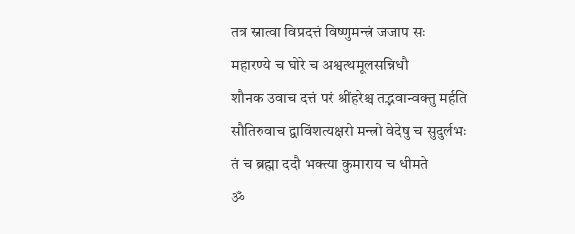तत्र स्नात्वा विप्रदत्तं विष्णुमन्त्रं जजाप सः
महारण्ये च घोरे च अश्वत्थमूलसन्निधौ
शौनक उवाच दत्तं परं श्रींहरेश्च तद्भवान्वक्तु मर्हति
सौतिरुवाच द्वाविंशत्यक्षरो मन्त्रो वेदेषु च सुदुर्लभः
तं च ब्रह्मा ददौ भक्त्या कुमाराय च धीमते
ॐ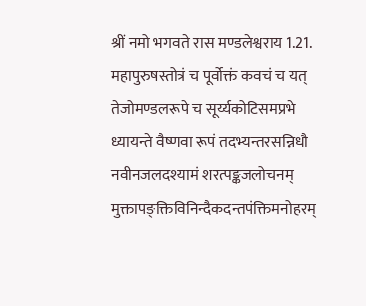श्रीं नमो भगवते रास मण्डलेश्वराय 1.21.
महापुरुषस्तोत्रं च पूर्वोक्तं कवचं च यत्
तेजोमण्डलरूपे च सूर्य्यकोटिसमप्रभे
ध्यायन्ते वैष्णवा रूपं तदभ्यन्तरसन्निधौ
नवीनजलदश्यामं शरत्पङ्कजलोचनम्
मुक्तापङ्क्तिविनिन्दैकदन्तपंक्तिमनोहरम्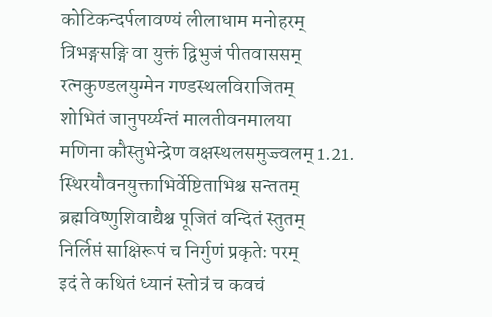कोटिकन्दर्पलावण्यं लीलाधाम मनोहरम्
त्रिभङ्गसङ्गि वा युक्तं द्विभुजं पीतवाससम्
रत्नकुण्डलयुग्मेन गण्डस्थलविराजितम्
शोभितं जानुपर्य्यन्तं मालतीवनमालया
मणिना कौस्तुभेन्द्रेण वक्षस्थलसमुज्ज्वलम् 1.21.
स्थिरयौवनयुक्ताभिर्वेष्टिताभिश्च सन्ततम्
ब्रह्मविष्णुशिवाद्यैश्च पूजितं वन्दितं स्तुतम्
निर्लिप्तं साक्षिरूपं च निर्गुणं प्रकृतेः परम्
इदं ते कथितं ध्यानं स्तोत्रं च कवचं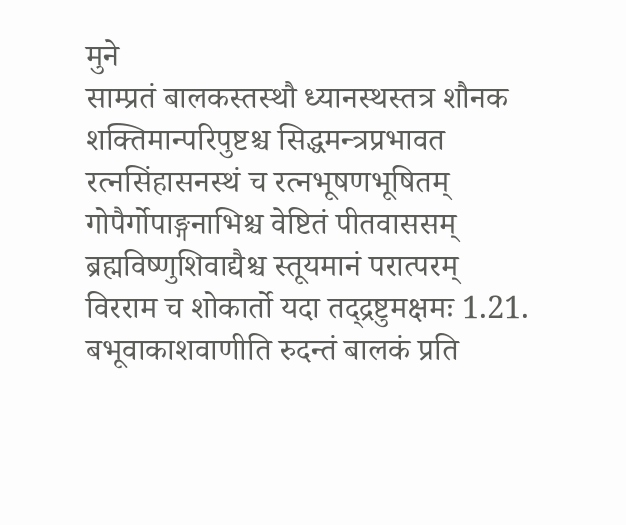मुने
साम्प्रतं बालकस्तस्थौ ध्यानस्थस्तत्र शौनक
शक्तिमान्परिपुष्टश्च सिद्धमन्त्रप्रभावत
रत्नसिंहासनस्थं च रत्नभूषणभूषितम्
गोपैर्गोपाङ्गनाभिश्च वेष्टितं पीतवाससम्
ब्रह्मविष्णुशिवाद्यैश्च स्तूयमानं परात्परम्
विरराम च शोकार्तो यदा तद्द्रष्टुमक्षमः 1.21.
बभूवाकाशवाणीति रुदन्तं बालकं प्रति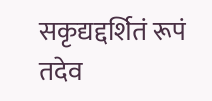सकृद्यद्दर्शितं रूपं तदेव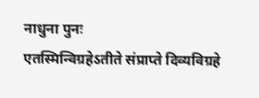नाधुना पुनः
एतस्मिन्विग्रहेऽतीते संप्राप्ते दिव्यविग्रहे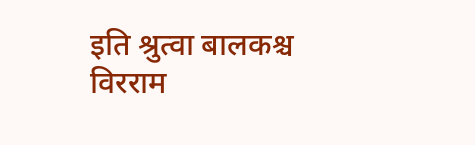इति श्रुत्वा बालकश्च विरराम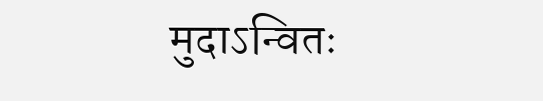मुदाऽन्वितः